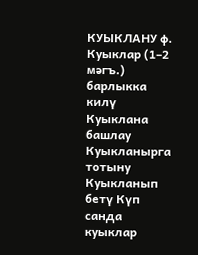КУЫКЛАНУ ф. Куыклар (1–2 мәгъ.) барлыкка килү
Куыклана башлау Куыкланырга тотыну
Куыкланып бетү Күп санда куыклар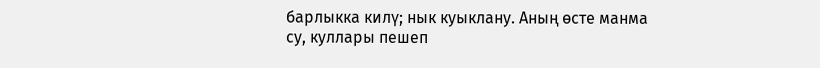барлыкка килү; нык куыклану. Аның өсте манма су, куллары пешеп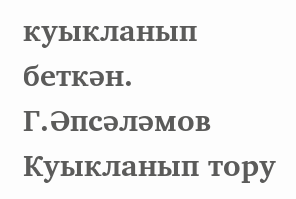куыкланып беткән. Г.Әпсәләмов
Куыкланып тору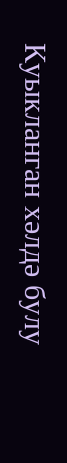Куыкланган хәлдә булу